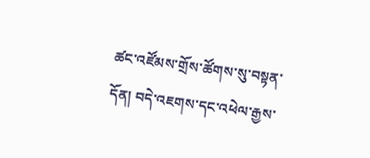ཚང་འཛོམས་གྲོས་ཚོགས་སུ་བསྟན་དོན། བདེ་འཇགས་དང་འཕེལ་རྒྱས་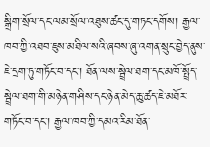སྒྲིག་སྲོལ་དང་ལམ་སྲོལ་འཐུས་ཚང་དུ་གཏང་དགོས། རྒྱལ་ཁབ་ཀྱི་འཐབ་ཇུས་མཐིལ་སའི་ཞབས་ཞུ་འགན་སྲུང་བྱེད་ནུས་ཇེ་དྲག་ཏུ་གཏོང་བ་དང་། ཐོན་ལས་སྦྲེལ་ཐག་དང་མཁོ་སྤྲོད་སྦྲེལ་ཐག་གི་མཉེན་གཤིས་དང་ཉེན་མེད་ཆུ་ཚད་ཇེ་མཐོར་གཏོང་བ་དང་། རྒྱལ་ཁབ་ཀྱི་དམའ་རིམ་ཐོན་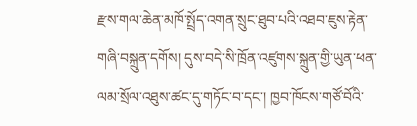རྫས་གལ་ཆེན་མཁོ་སྤྲོད་འགན་སྲུང་ཐུབ་པའི་འཐབ་ཇུས་རྟེན་གཞི་བསྐྲུན་དགོས། དུས་བདེ་སི་ཁྲོན་འཛུགས་སྐྲུན་གྱི་ཡུན་ཕན་ལམ་སྲོལ་འཐུས་ཚང་དུ་གཏོང་བ་དང་། ཁྱབ་ཁོངས་གཙོ་བོའི་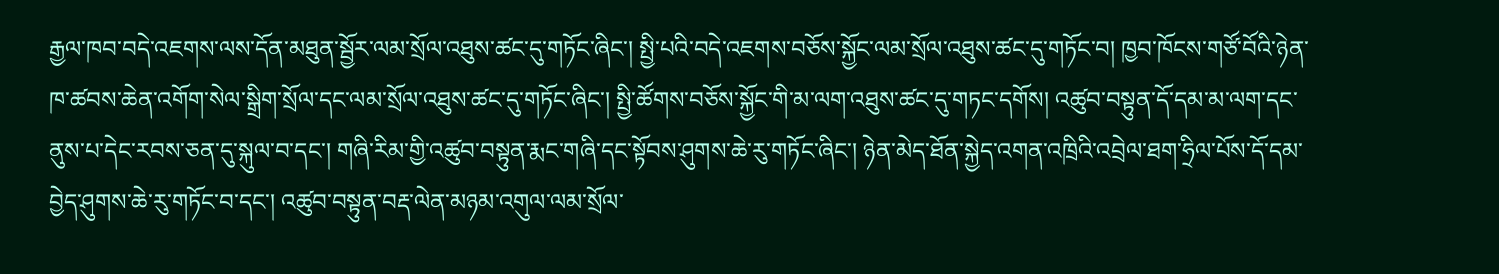རྒྱལ་ཁབ་བདེ་འཇགས་ལས་དོན་མཐུན་སྦྱོར་ལམ་སྲོལ་འཐུས་ཚང་དུ་གཏོང་ཞིང་། སྤྱི་པའི་བདེ་འཇགས་བཅོས་སྐྱོང་ལམ་སྲོལ་འཐུས་ཚང་དུ་གཏོང་བ། ཁྱབ་ཁོངས་གཙོ་བོའི་ཉེན་ཁ་ཚབས་ཆེན་འགོག་སེལ་སྒྲིག་སྲོལ་དང་ལམ་སྲོལ་འཐུས་ཚང་དུ་གཏོང་ཞིང་། སྤྱི་ཚོགས་བཅོས་སྐྱོང་གི་མ་ལག་འཐུས་ཚང་དུ་གཏང་དགོས། འཚུབ་བསྟུན་དོ་དམ་མ་ལག་དང་ནུས་པ་དེང་རབས་ཅན་དུ་སྐུལ་བ་དང་། གཞི་རིམ་གྱི་འཚུབ་བསྟུན་རྨང་གཞི་དང་སྟོབས་ཤུགས་ཆེ་རུ་གཏོང་ཞིང་། ཉེན་མེད་ཐོན་སྐྱེད་འགན་འཁྲིའི་འབྲེལ་ཐག་ཧྲིལ་པོས་དོ་དམ་བྱེད་ཤུགས་ཆེ་རུ་གཏོང་བ་དང་། འཚུབ་བསྟུན་བརྡ་ལེན་མཉམ་འགུལ་ལམ་སྲོལ་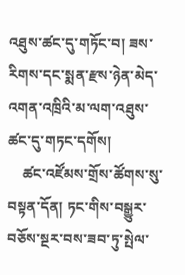འཐུས་ཚང་དུ་གཏོང་བ། ཟས་རིགས་དང་སྨན་རྫས་ཉེན་མེད་འགན་འཁྲིའི་མ་ལག་འཐུས་ཚང་དུ་གཏང་དགོས།
    ཚང་འཛོམས་གྲོས་ཚོགས་སུ་བསྟན་དོན། ཏང་གིས་བསྒྱུར་བཅོས་སྔར་བས་ཟབ་ཏུ་སྤེལ་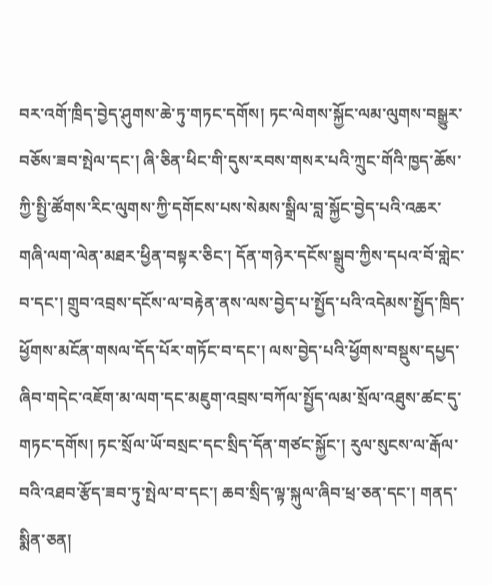བར་འགོ་ཁྲིད་བྱེད་ཤུགས་ཆེ་ཏུ་གཏང་དགོས། ཏང་ལེགས་སྐྱོང་ལམ་ལུགས་བསྒྱུར་བཅོས་ཟབ་སྤེལ་དང་། ཞི་ཅིན་ཕིང་གི་དུས་རབས་གསར་པའི་ཀྲུང་གོའི་ཁྱད་ཆོས་ཀྱི་སྤྱི་ཚོགས་རིང་ལུགས་ཀྱི་དགོངས་པས་སེམས་སྒྲིལ་བླ་སྐྱོང་བྱེད་པའི་འཆར་གཞི་ལག་ལེན་མཐར་ཕྱིན་བསྟར་ཅིང་། དོན་གཉེར་དངོས་སྒྲུབ་ཀྱིས་དཔའ་བོ་གླེང་བ་དང་། གྲུབ་འབྲས་དངོས་ལ་བརྟེན་ནས་ལས་བྱེད་པ་སྤྱོད་པའི་འདེམས་སྤྱོད་ཁྲིད་ཕྱོགས་མངོན་གསལ་དོད་པོར་གཏོང་བ་དང་། ལས་བྱེད་པའི་ཕྱོགས་བསྡུས་དཔྱད་ཞིབ་གདེང་འཇོག་མ་ལག་དང་མཇུག་འབྲས་བཀོལ་སྤྱོད་ལམ་སྲོལ་འཐུས་ཚང་དུ་གཏང་དགོས། ཏང་སྲོལ་ཡོ་བསྲང་དང་སྲིད་དོན་གཙང་སྐྱོང་། རུལ་སུངས་ལ་རྒོལ་བའི་འཐབ་རྩོད་ཟབ་ཏུ་སྤེལ་བ་དང་། ཆབ་སྲིད་ལྟ་སྐུལ་ཞིབ་ཕྲ་ཅན་དང་། གནད་སྨིན་ཅན།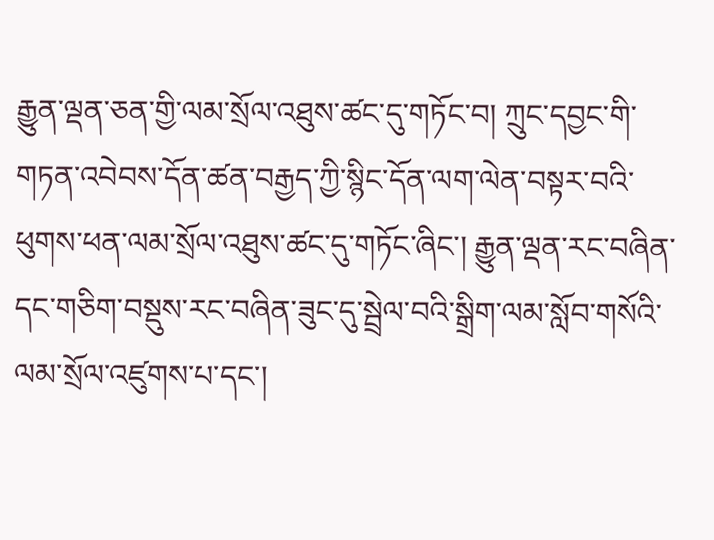རྒྱུན་ལྡན་ཅན་གྱི་ལམ་སྲོལ་འཐུས་ཚང་དུ་གཏོང་བ། ཀྲུང་དབྱང་གི་གཏན་འབེབས་དོན་ཚན་བརྒྱད་ཀྱི་སྙིང་དོན་ལག་ལེན་བསྟར་བའི་ཕུགས་ཕན་ལམ་སྲོལ་འཐུས་ཚང་དུ་གཏོང་ཞིང་། རྒྱུན་ལྡན་རང་བཞིན་དང་གཅིག་བསྡུས་རང་བཞིན་ཟུང་དུ་སྦྲེལ་བའི་སྒྲིག་ལམ་སློབ་གསོའི་ལམ་སྲོལ་འཛུགས་པ་དང་།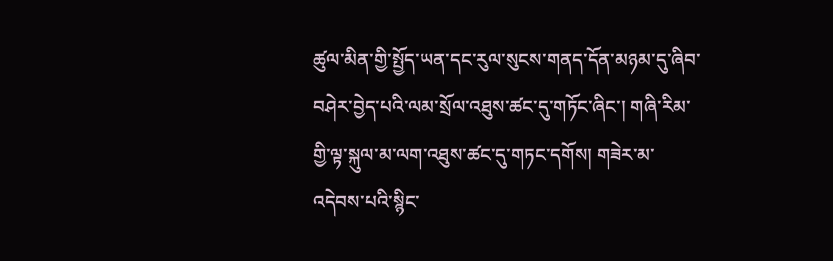ཚུལ་མིན་གྱི་སྤྱོད་ཡན་དང་རུལ་སུངས་གནད་དོན་མཉམ་དུ་ཞིབ་བཤེར་བྱེད་པའི་ལམ་སྲོལ་འཐུས་ཚང་དུ་གཏོང་ཞིང་། གཞི་རིམ་གྱི་ལྟ་སྐུལ་མ་ལག་འཐུས་ཚང་དུ་གཏང་དགོས། གཟེར་མ་འདེབས་པའི་སྙིང་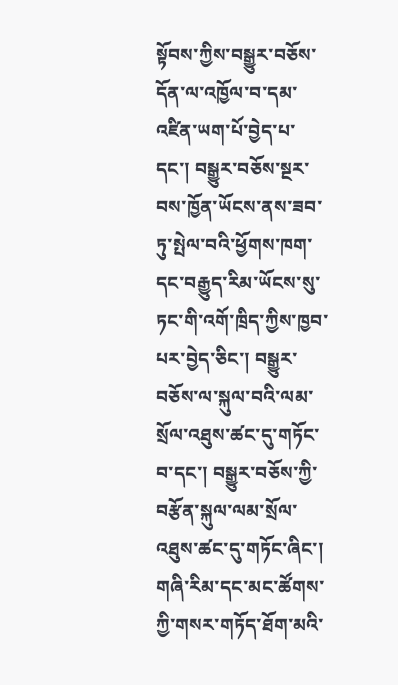སྟོབས་ཀྱིས་བསྒྱུར་བཅོས་དོན་ལ་འཁྱོལ་བ་དམ་འཛིན་ཡག་པོ་བྱེད་པ་དང་། བསྒྱུར་བཅོས་སྔར་བས་ཁྱོན་ཡོངས་ནས་ཟབ་ཏུ་སྤེལ་བའི་ཕྱོགས་ཁག་དང་བརྒྱུད་རིམ་ཡོངས་སུ་ཏང་གི་འགོ་ཁྲིད་ཀྱིས་ཁྱབ་པར་བྱེད་ཅིང་། བསྒྱུར་བཅོས་ལ་སྐུལ་བའི་ལམ་སྲོལ་འཐུས་ཚང་དུ་གཏོང་བ་དང་། བསྒྱུར་བཅོས་ཀྱི་བརྩོན་སྐུལ་ལམ་སྲོལ་འཐུས་ཚང་དུ་གཏོང་ཞིང་། གཞི་རིམ་དང་མང་ཚོགས་ཀྱི་གསར་གཏོད་ཐོག་མའི་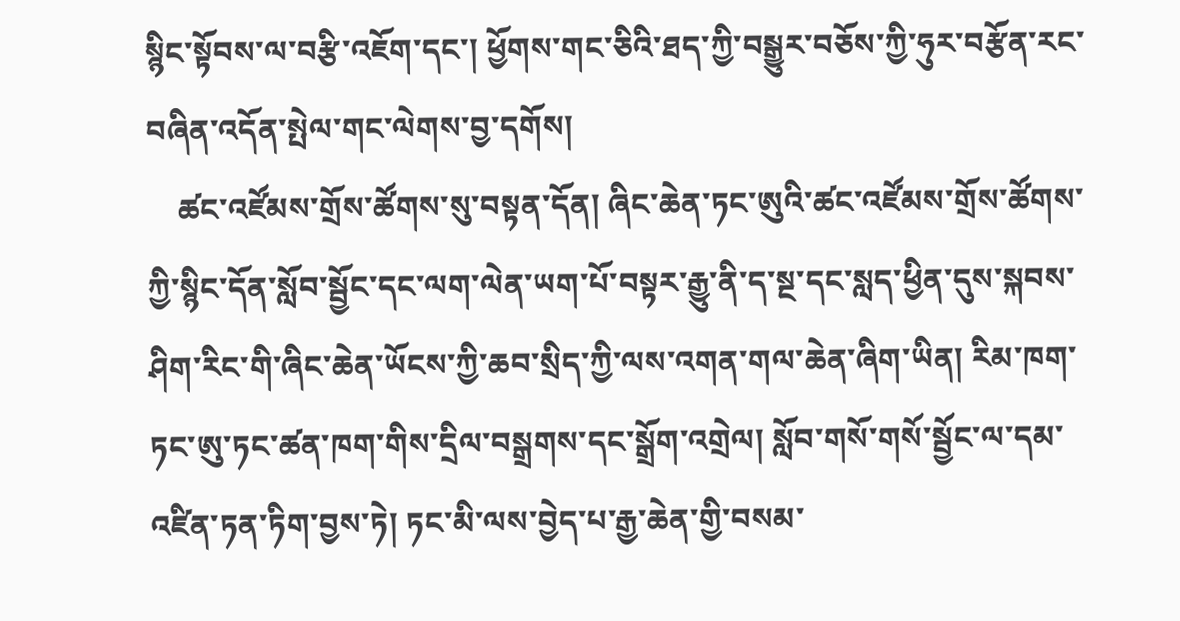སྙིང་སྟོབས་ལ་བརྩི་འཇོག་དང་། ཕྱོགས་གང་ཅིའི་ཐད་ཀྱི་བསྒྱུར་བཅོས་ཀྱི་ཧུར་བརྩོན་རང་བཞིན་འདོན་སྤེལ་གང་ལེགས་བྱ་དགོས།
    ཚང་འཛོམས་གྲོས་ཚོགས་སུ་བསྟན་དོན། ཞིང་ཆེན་ཏང་ཨུའི་ཚང་འཛོམས་གྲོས་ཚོགས་ཀྱི་སྙིང་དོན་སློབ་སྦྱོང་དང་ལག་ལེན་ཡག་པོ་བསྟར་རྒྱུ་ནི་ད་སྔ་དང་སླད་ཕྱིན་དུས་སྐབས་ཤིག་རིང་གི་ཞིང་ཆེན་ཡོངས་ཀྱི་ཆབ་སྲིད་ཀྱི་ལས་འགན་གལ་ཆེན་ཞིག་ཡིན། རིམ་ཁག་ཏང་ཨུ་ཏང་ཚན་ཁག་གིས་དྲིལ་བསྒྲགས་དང་སྒྲོག་འགྲེལ། སློབ་གསོ་གསོ་སྦྱོང་ལ་དམ་འཛིན་ཏན་ཏིག་བྱས་ཏེ། ཏང་མི་ལས་བྱེད་པ་རྒྱ་ཆེན་གྱི་བསམ་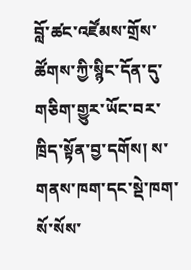བློ་ཚང་འཛོམས་གྲོས་ཚོགས་ཀྱི་སྙིང་དོན་དུ་གཅིག་གྱུར་ཡོང་བར་ཁྲིད་སྟོན་བྱ་དགོས། ས་གནས་ཁག་དང་སྡེ་ཁག་སོ་སོས་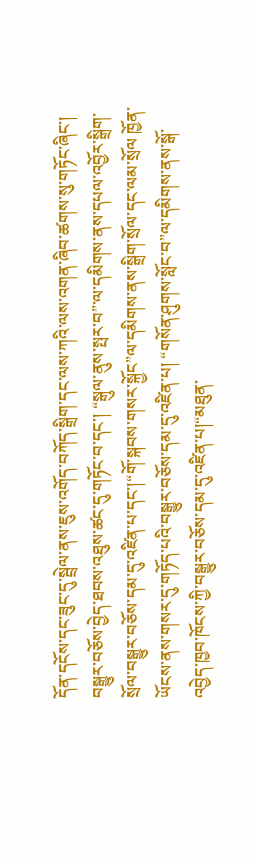དོན་དངོས་དང་ཟུང་དུ་སྦྲེལ་ནས་ཇུས་འགོད་བཀོད་སྒྲིག་དང་ལས་ཀའི་ལས་འགན་ཞིབ་ཚགས་སུ་གཏོང་ཞིང་། བསྒྱུར་བཅོས་བྱེད་ཐབས་འཐུས་ཚང་དུ་གཏོང་བ་དང་། “སྒུལ་ནུས་སྤར་བ”་ལ་དམིགས་ནས་དཔལ་འབྱོར་སྒྲིག་སྲོལ་བསྒྱུར་བཅོས་དམ་དུ་འཛིན་པ་དང་།“གོ་སྐབས་གསར་སྐྱོང”ལ་དམིགས་ནས་སྒྲིག་སྲོལ་དང་ལམ་སྲོལ ཁྱོན་ཡོངས་ནས་གསར་དུ་གཏོད་པའི་བསྒྱུར་བཅོས་དམ་དུ་འཛིན་པ། “གསོན་ཤུགས་སློང་བ”ལ་དམིགས་ནས་སྒོ་འབྱེད་ཁྱབ་ཁོངས་ཀྱི་བསྒྱུར་བཅོས་དམ་དུ་འཛིན་པ།“མཐུན་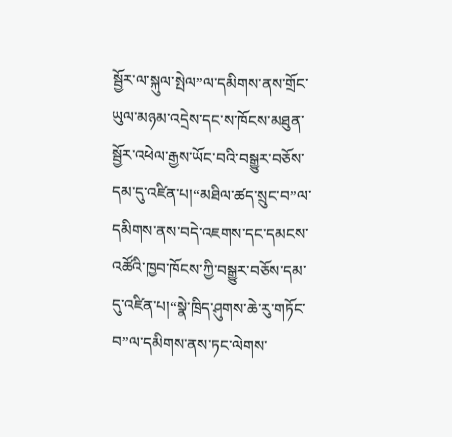སྦྱོར་ལ་སྐུལ་སྤེལ”ལ་དམིགས་ནས་གྲོང་ཡུལ་མཉམ་འདྲེས་དང་ས་ཁོངས་མཐུན་སྦྱོར་འཕེལ་རྒྱས་ཡོང་བའི་བསྒྱུར་བཅོས་དམ་དུ་འཛིན་པ།“མཐིལ་ཚད་སྲུང་བ”ལ་དམིགས་ནས་བདེ་འཇགས་དང་དམངས་འཚོའི་ཁྱབ་ཁོངས་ཀྱི་བསྒྱུར་བཅོས་དམ་དུ་འཛིན་པ།“སྣེ་ཁྲིད་ཤུགས་ཆེ་རུ་གཏོང་བ”ལ་དམིགས་ནས་ཏང་ལེགས་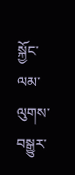སྐྱོང་ལམ་ལུགས་བསྒྱུར་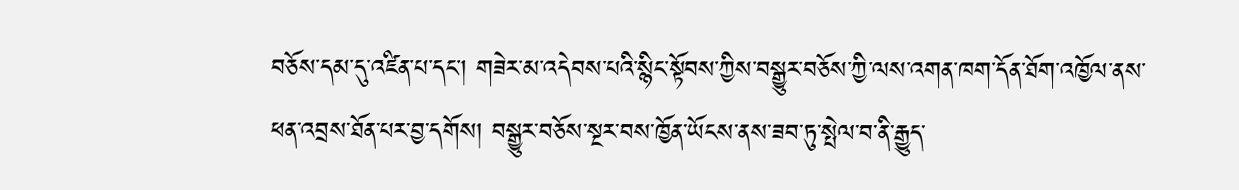བཅོས་དམ་དུ་འཛིན་པ་དང་། གཟེར་མ་འདེབས་པའི་སྙིང་སྟོབས་ཀྱིས་བསྒྱུར་བཅོས་ཀྱི་ལས་འགན་ཁག་དོན་ཐོག་འཁྱོལ་ནས་ཕན་འབྲས་ཐོན་པར་བྱ་དགོས། བསྒྱུར་བཅོས་སྔར་བས་ཁྱོན་ཡོངས་ནས་ཟབ་ཏུ་སྤེལ་བ་ནི་རྒྱུད་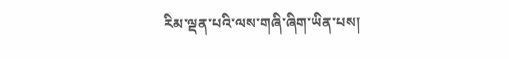རིམ་ལྡན་པའི་ལས་གཞི་ཞིག་ཡིན་པས།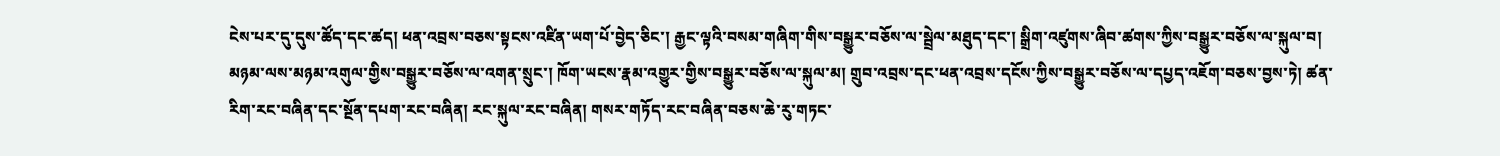ངེས་པར་དུ་དུས་ཚོད་དང་ཚད། ཕན་འབྲས་བཅས་སྟངས་འཛིན་ཡག་པོ་བྱེད་ཅིང་། རྒྱང་ལྟའི་བསམ་གཞིག་གིས་བསྒྱུར་བཅོས་ལ་སྦྲེལ་མཐུད་དང་། སྒྲིག་འཛུགས་ཞིབ་ཚགས་ཀྱིས་བསྒྱུར་བཅོས་ལ་སྐུལ་བ། མཉམ་ལས་མཉམ་འགུལ་གྱིས་བསྒྱུར་བཅོས་ལ་འགན་སྲུང་། ཁོག་ཡངས་རྣམ་འགྱུར་གྱིས་བསྒྱུར་བཅོས་ལ་སྐུལ་མ། གྲུབ་འབྲས་དང་ཕན་འབྲས་དངོས་ཀྱིས་བསྒྱུར་བཅོས་ལ་དཔྱད་འཇོག་བཅས་བྱས་ཏེ། ཚན་རིག་རང་བཞིན་དང་སྔོན་དཔག་རང་བཞིན། རང་སྐུལ་རང་བཞིན། གསར་གཏོད་རང་བཞིན་བཅས་ཆེ་རུ་གཏང་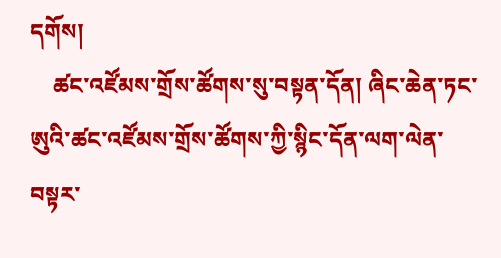དགོས།
    ཚང་འཛོམས་གྲོས་ཚོགས་སུ་བསྟན་དོན། ཞིང་ཆེན་ཏང་ཨུའི་ཚང་འཛོམས་གྲོས་ཚོགས་ཀྱི་སྙིང་དོན་ལག་ལེན་བསྟར་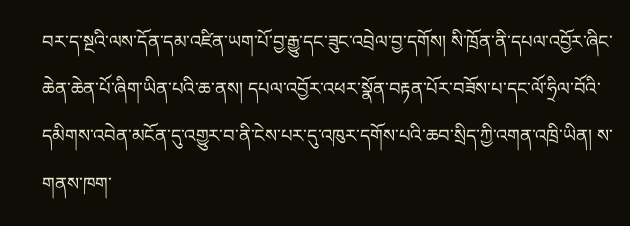བར་ད་སྔའི་ལས་དོན་དམ་འཛིན་ཡག་པོ་བྱ་རྒྱུ་དང་ཟུང་འབྲེལ་བྱ་དགོས། སི་ཁྲོན་ནི་དཔལ་འབྱོར་ཞིང་ཆེན་ཆེན་པོ་ཞིག་ཡིན་པའི་ཆ་ནས། དཔལ་འབྱོར་འཕར་སྣོན་བརྟན་པོར་བཟོས་པ་དང་ལོ་ཧྲིལ་བོའི་དམིགས་འབེན་མངོན་དུ་འགྱུར་བ་ནི་ངེས་པར་དུ་འཁུར་དགོས་པའི་ཆབ་སྲིད་ཀྱི་འགན་འཁྲི་ཡིན། ས་གནས་ཁག་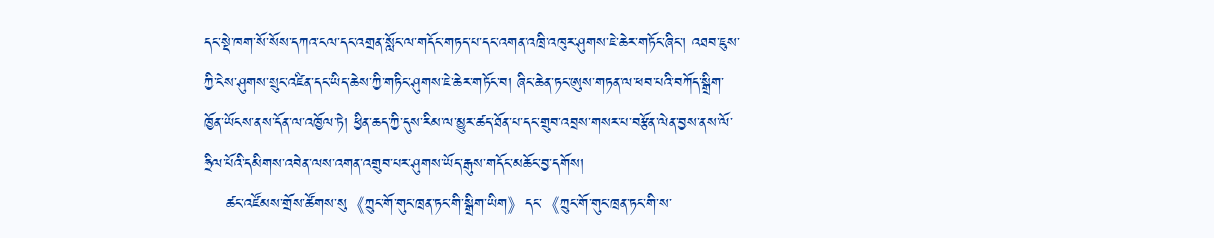དང་སྡེ་ཁག་སོ་སོས་དཀའ་ངལ་དང་འགྲན་སློང་ལ་གདོང་གཏད་པ་དང་འགན་འཁྲི་འཁུར་ཤུགས་ཇེ་ཆེར་གཏོང་ཞིང་། འཐབ་ཇུས་ཀྱི་ངེས་ཤུགས་སྲུང་འཛིན་དང་ཡིད་ཆེས་ཀྱི་གཏིང་ཤུགས་ཇེ་ཆེར་གཏོང་བ། ཞིང་ཆེན་ཏང་ཨུས་གཏན་ལ་ཕབ་པའི་བཀོད་སྒྲིག་ཁྱོན་ཡོངས་ནས་དོན་ལ་འཁྱོལ་ཏེ། ཕྱིན་ཆད་ཀྱི་དུས་རིམ་ལ་མྱུར་ཚད་ཐོན་པ་དང་གྲུབ་འབྲས་གསར་པ་བརྩོན་ལེན་བྱས་ནས་ལོ་ཧྲིལ་པོའི་དམིགས་འབེན་ལས་འགན་འགྲུབ་པར་ཤུགས་ཡོད་རྒུས་གདོང་མཆོང་བྱ་དགོས།
    ཚང་འཛོམས་གྲོས་ཚོགས་སུ《ཀྲུང་གོ་གུང་ཁྲན་ཏང་གི་སྒྲིག་ཡིག》དང་《ཀྲུང་གོ་གུང་ཁྲན་ཏང་གི་ས་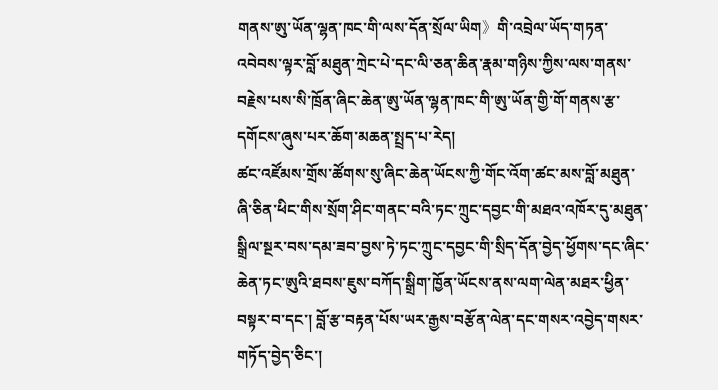གནས་ཨུ་ཡོན་ལྷན་ཁང་གི་ལས་དོན་སྲོལ་ཡིག》གི་འབྲེལ་ཡོད་གཏན་འབེབས་ལྟར་བློ་མཐུན་ཀྲེང་པེ་དང་ལི་ཅན་ཆིན་རྣམ་གཉིས་ཀྱིས་ལས་གནས་བརྗེས་པས་སི་ཁྲོན་ཞིང་ཆེན་ཨུ་ཡོན་ལྷན་ཁང་གི་ཨུ་ཡོན་གྱི་གོ་གནས་རྩ་དགོངས་ཞུས་པར་ཆོག་མཆན་སྤྲད་པ་རེད།
ཚང་འཛོམས་གྲོས་ཚོགས་སུ་ཞིང་ཆེན་ཡོངས་ཀྱི་གོང་འོག་ཚང་མས་བློ་མཐུན་ཞི་ཅིན་ཕིང་གིས་སྲོག་ཤིང་གནང་བའི་ཏང་ཀྲུང་དབྱང་གི་མཐའ་འཁོར་དུ་མཐུན་སྒྲིལ་སྔར་བས་དམ་ཟབ་བྱས་ཏེ་ཏང་ཀྲུང་དབྱང་གི་སྲིད་དོན་བྱེད་ཕྱོགས་དང་ཞིང་ཆེན་ཏང་ཨུའི་ཐབས་ཇུས་བཀོད་སྒྲིག་ཁྱོན་ཡོངས་ནས་ལག་ལེན་མཐར་ཕྱིན་བསྟར་བ་དང་། བློ་རྩ་བརྟན་པོས་ཡར་རྒྱས་བརྩོན་ལེན་དང་གསར་འབྱེད་གསར་གཏོད་བྱེད་ཅིང་།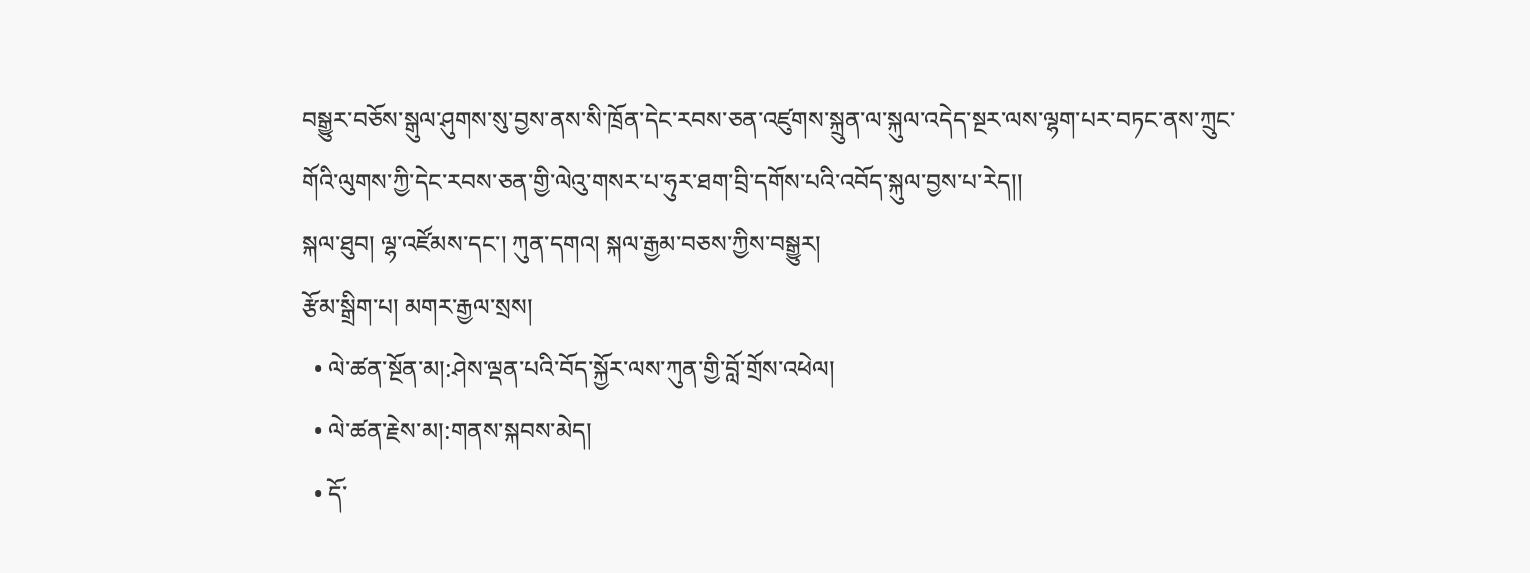བསྒྱུར་བཅོས་སྒུལ་ཤུགས་སུ་བྱས་ནས་སི་ཁྲོན་དེང་རབས་ཅན་འཛུགས་སྐྲུན་ལ་སྐུལ་འདེད་སྔར་ལས་ལྷག་པར་བཏང་ནས་ཀྲུང་གོའི་ལུགས་ཀྱི་དེང་རབས་ཅན་གྱི་ལེའུ་གསར་པ་ཧུར་ཐག་བྲི་དགོས་པའི་འབོད་སྐུལ་བྱས་པ་རེད།།
སྐལ་ཐུབ། ལྷ་འཛོམས་དང་། ཀུན་དགའ། སྐལ་རྒྱམ་བཅས་ཀྱིས་བསྒྱུར།
རྩོམ་སྒྲིག་པ། མགར་རྒྱལ་སྲས།
  • ལེ་ཚན་སྔོན་མ།:ཤེས་ལྡན་པའི་བོད་སྐྱོར་ལས་ཀུན་གྱི་བློ་གྲོས་འཕེལ།
  • ལེ་ཚན་རྗེས་མ།:གནས་སྐབས་མེད།
  • དོ་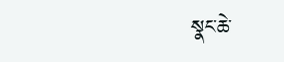སྣང་ཆེ་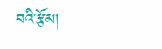བའི་རྩོམ།